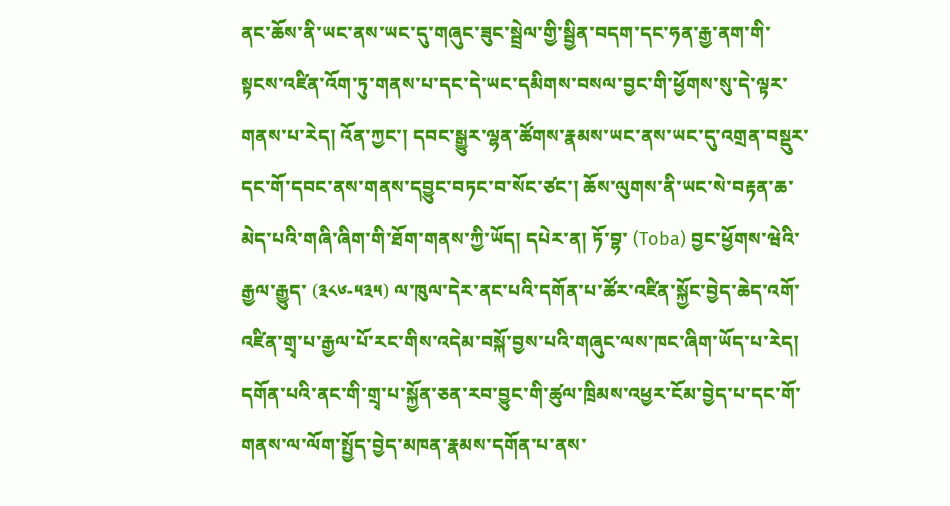ནང་ཆོས་ནི་ཡང་ནས་ཡང་དུ་གཞུང་ཟུང་སྦྲེལ་གྱི་སྦྱིན་བདག་དང་ཧན་རྒྱ་ནག་གི་སྟངས་འཛིན་འོག་ཏུ་གནས་པ་དང་དེ་ཡང་དམིགས་བསལ་བྱང་གི་ཕྱོགས་སུ་དེ་ལྟར་གནས་པ་རེད། འོན་ཀྱང་། དབང་སྒྱུར་ལྷན་ཚོགས་རྣམས་ཡང་ནས་ཡང་དུ་འགྲན་བསྡུར་དང་གོ་དབང་ནས་གནས་དབྱུང་བཏང་བ་སོང་ཙང་། ཆོས་ལུགས་ནི་ཡང་སེ་བརྟན་ཆ་མེད་པའི་གཞི་ཞིག་གི་ཐོག་གནས་ཀྱི་ཡོད། དཔེར་ན། ཏོ་བྷ་ (Toba) བྱང་ཕྱོགས་ཝེའི་རྒྱལ་རྒྱུད་ (༣༨༦-༥༣༥) ལ་ཁུལ་དེར་ནང་པའི་དགོན་པ་ཚོར་འཛིན་སྐྱོང་བྱེད་ཆེད་འགོ་འཛིན་གྲྭ་པ་རྒྱལ་པོ་རང་གིས་འདེམ་བསྐོ་བྱས་པའི་གཞུང་ལས་ཁང་ཞིག་ཡོད་པ་རེད། དགོན་པའི་ནང་གི་གྲྭ་པ་སྐྱོན་ཅན་རབ་བྱུང་གི་ཚུལ་ཁྲིམས་འཕྱར་ངོམ་བྱེད་པ་དང་གོ་གནས་ལ་ལོག་སྤྱོད་བྱེད་མཁན་རྣམས་དགོན་པ་ནས་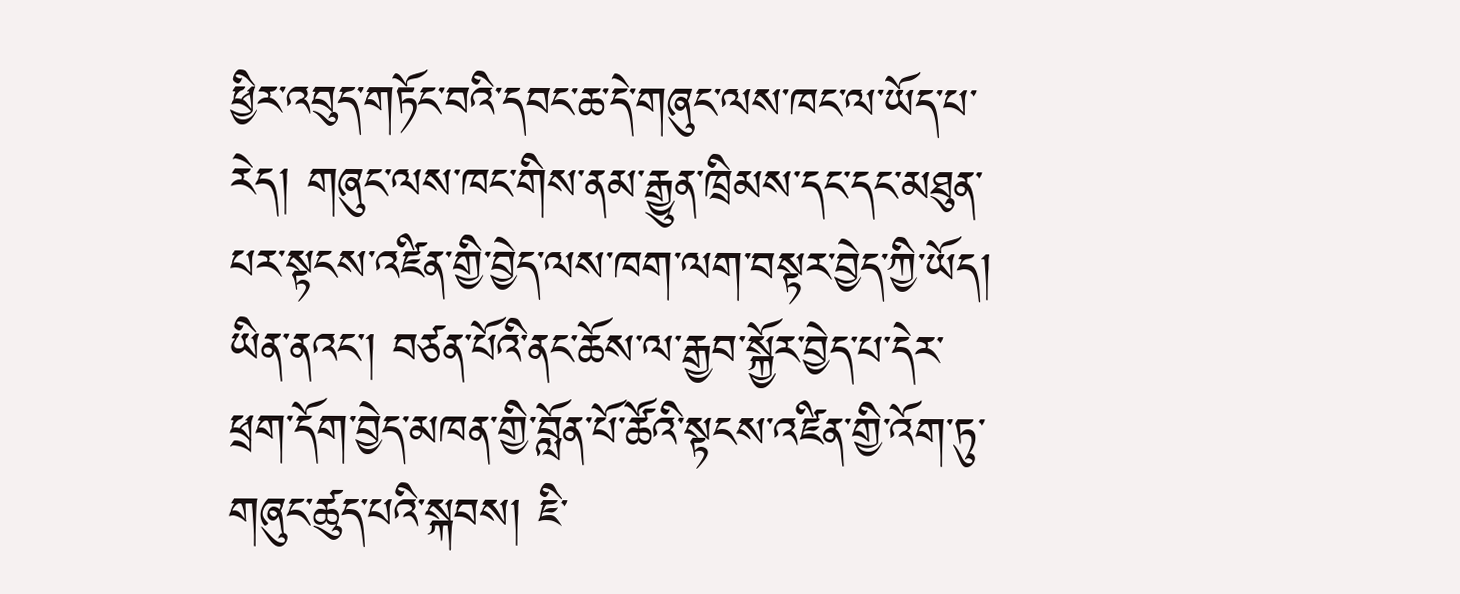ཕྱིར་འབུད་གཏོང་བའི་དབང་ཆ་དེ་གཞུང་ལས་ཁང་ལ་ཡོད་པ་རེད། གཞུང་ལས་ཁང་གིས་ནམ་རྒྱུན་ཁྲིམས་དང་དང་མཐུན་པར་སྟངས་འཛིན་གྱི་བྱེད་ལས་ཁག་ལག་བསྟར་བྱེད་ཀྱི་ཡོད། ཡིན་ནའང་། བཙན་པོའི་ནང་ཆོས་ལ་རྒྱབ་སྐྱོར་བྱེད་པ་དེར་ཕྲག་དོག་བྱེད་མཁན་གྱི་བློན་པོ་ཚོའི་སྟངས་འཛིན་གྱི་འོག་ཏུ་གཞུང་ཚུད་པའི་སྐབས། ཇི་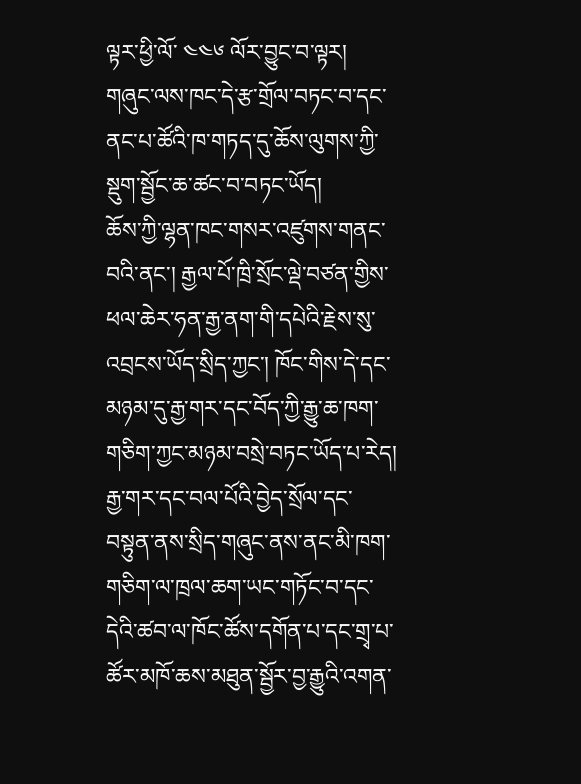ལྟར་ཕྱི་ལོ་ ༤༤༦ ལོར་བྱུང་བ་ལྟར། གཞུང་ལས་ཁང་དེ་རྩ་གྲོལ་བཏང་བ་དང་ནང་པ་ཚོའི་ཁ་གཏད་དུ་ཆོས་ལུགས་ཀྱི་སྡུག་སྦྱོང་ཆ་ཚང་བ་བཏང་ཡོད།
ཆོས་ཀྱི་ལྷན་ཁང་གསར་འཛུགས་གནང་བའི་ནང་། རྒྱལ་པོ་ཁྲི་སྲོང་ལྡེ་བཙན་གྱིས་ཕལ་ཆེར་ཧན་རྒྱ་ནག་གི་དཔེའི་རྗེས་སུ་འབྲངས་ཡོད་སྲིད་ཀྱང་། ཁོང་གིས་དེ་དང་མཉམ་དུ་རྒྱ་གར་དང་བོད་ཀྱི་རྒྱུ་ཆ་ཁག་གཅིག་ཀྱང་མཉམ་བསྲེ་བཏང་ཡོད་པ་རེད། རྒྱ་གར་དང་བལ་པོའི་བྱེད་སྲོལ་དང་བསྟུན་ནས་སྲིད་གཞུང་ནས་ནང་མི་ཁག་གཅིག་ལ་ཁྲལ་ཆག་ཡང་གཏོང་བ་དང་དེའི་ཚབ་ལ་ཁོང་ཚོས་དགོན་པ་དང་གྲྭ་པ་ཚོར་མཁོ་ཆས་མཐུན་སྦྱོར་བྱ་རྒྱུའི་འགན་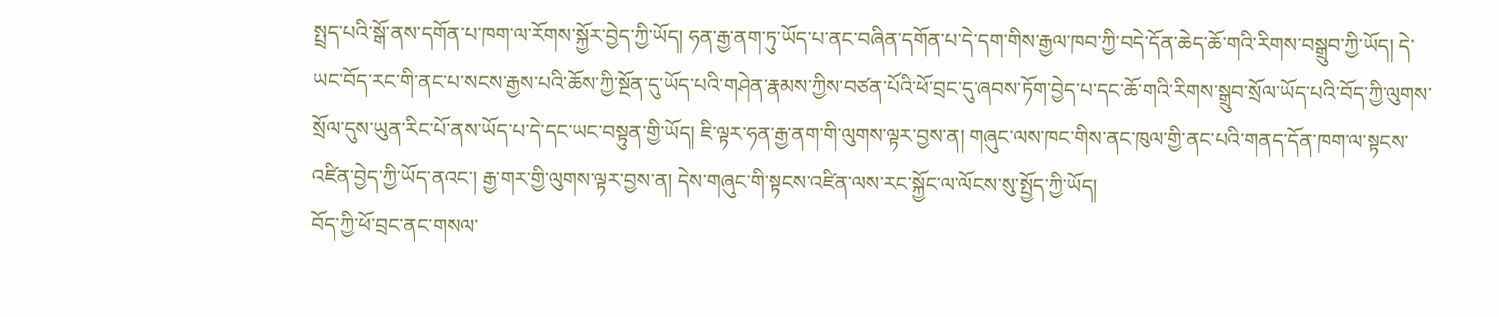སྤྲད་པའི་སྒོ་ནས་དགོན་པ་ཁག་ལ་རོགས་སྐྱོར་བྱེད་ཀྱི་ཡོད། ཧན་རྒྱ་ནག་ཏུ་ཡོད་པ་ནང་བཞིན་དགོན་པ་དེ་དག་གིས་རྒྱལ་ཁབ་ཀྱི་བདེ་དོན་ཆེད་ཆོ་གའི་རིགས་བསྒྲུབ་ཀྱི་ཡོད། དེ་ཡང་བོད་རང་གི་ནང་པ་སངས་རྒྱས་པའི་ཆོས་ཀྱི་སྔོན་དུ་ཡོད་པའི་གཤེན་རྣམས་ཀྱིས་བཙན་པོའི་ཕོ་བྲང་དུ་ཞབས་ཏོག་བྱེད་པ་དང་ཆོ་གའི་རིགས་སྒྲུབ་སྲོལ་ཡོད་པའི་བོད་ཀྱི་ལུགས་སྲོལ་དུས་ཡུན་རིང་པོ་ནས་ཡོད་པ་དེ་དང་ཡང་བསྟུན་གྱི་ཡོད། ཇི་ལྟར་ཧན་རྒྱ་ནག་གི་ལུགས་ལྟར་བྱས་ན། གཞུང་ལས་ཁང་གིས་ནང་ཁུལ་གྱི་ནང་པའི་གནད་དོན་ཁག་ལ་སྟངས་འཛིན་བྱེད་ཀྱི་ཡོད་ནའང་། རྒྱ་གར་གྱི་ལུགས་ལྟར་བྱས་ན། དེས་གཞུང་གི་སྟངས་འཛིན་ལས་རང་སྐྱོང་ལ་ལོངས་སུ་སྤྱོད་ཀྱི་ཡོད།
བོད་ཀྱི་ཕོ་བྲང་ནང་གསལ་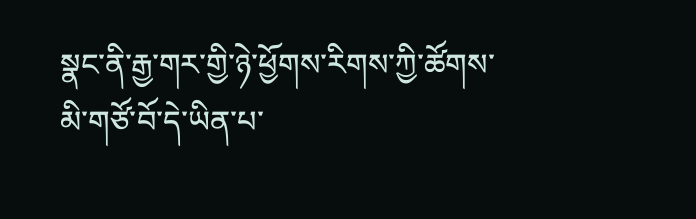སྣང་ནི་རྒྱ་གར་གྱི་ཉེ་ཕྱོགས་རིགས་ཀྱི་ཚོགས་མི་གཙོ་བོ་དེ་ཡིན་པ་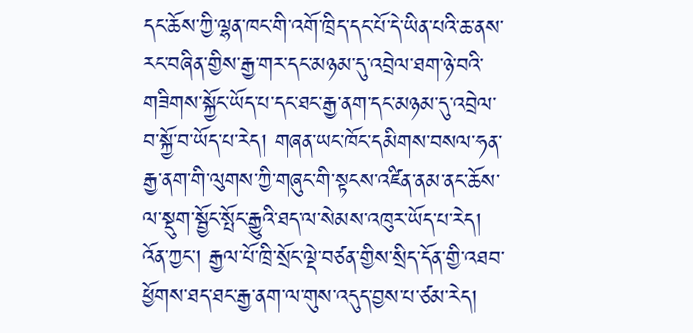དང་ཆོས་ཀྱི་ལྷན་ཁང་གི་འགོ་ཁྲིད་དང་པོ་དེ་ཡིན་པའི་ཆ་ནས་རང་བཞིན་གྱིས་རྒྱ་གར་དང་མཉམ་དུ་འབྲེལ་ཐག་ཉེ་བའི་གཟིགས་སྐྱོང་ཡོད་པ་དང་ཐང་རྒྱ་ནག་དང་མཉམ་དུ་འབྲེལ་བ་སྐྱོ་བ་ཡོད་པ་རེད། གཞན་ཡང་ཁོང་དམིགས་བསལ་ཧན་རྒྱ་ནག་གི་ལུགས་ཀྱི་གཞུང་གི་སྟངས་འཛིན་ནམ་ནང་ཆོས་ལ་སྡུག་སྦྱོང་སྤོང་རྒྱུའི་ཐད་ལ་སེམས་འཁུར་ཡོད་པ་རེད། འོན་ཀྱང་། རྒྱལ་པོ་ཁྲི་སྲོང་ལྡེ་བཙན་གྱིས་སྲིད་དོན་གྱི་འཐབ་ཕྱོགས་ཐད་ཐང་རྒྱ་ནག་ལ་གུས་འདུད་བྱས་པ་ཙམ་རེད།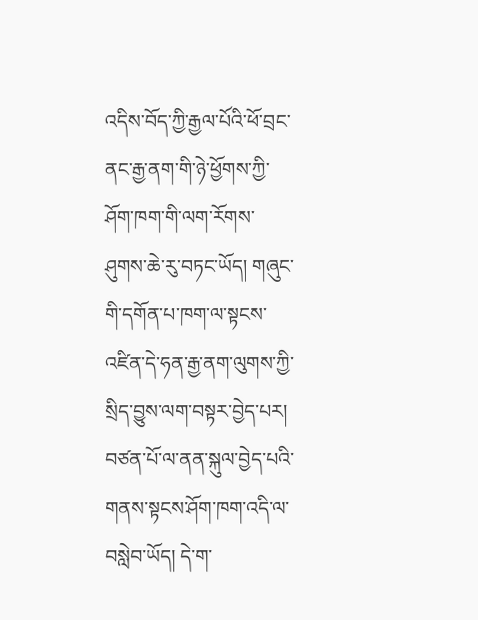འདིས་བོད་ཀྱི་རྒྱལ་པོའི་ཕོ་བྲང་ནང་རྒྱ་ནག་གི་ཉེ་ཕྱོགས་ཀྱི་ཤོག་ཁག་གི་ལག་རོགས་ཤུགས་ཆེ་རུ་བཏང་ཡོད། གཞུང་གི་དགོན་པ་ཁག་ལ་སྟངས་འཛིན་དེ་ཧན་རྒྱ་ནག་ལུགས་ཀྱི་སྲིད་བྱུས་ལག་བསྟར་བྱེད་པར། བཙན་པོ་ལ་ནན་སྐུལ་བྱེད་པའི་གནས་སྟངས་ཤོག་ཁག་འདི་ལ་བསླེབ་ཡོད། དེ་ག་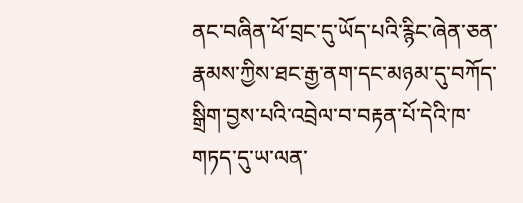ནང་བཞིན་ཕོ་བྲང་དུ་ཡོད་པའི་རྙིང་ཞེན་ཅན་རྣམས་ཀྱིས་ཐང་རྒྱ་ནག་དང་མཉམ་དུ་བཀོད་སྒྲིག་བྱས་པའི་འབྲེལ་བ་བརྟན་པོ་དེའི་ཁ་གཏད་དུ་ཡ་ལན་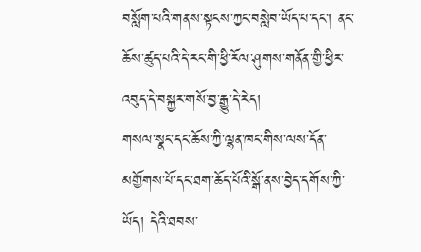བསློག་པའི་གནས་སྟངས་ཀྱང་བསླེབ་ཡོད་པ་དང་། ནང་ཆོས་ཚུད་པའི་དེ་རང་གི་ཕྱི་རོལ་ཤུགས་གནོན་གྱི་ཕྱིར་འབུད་དེ་བསྐྱར་གསོ་བྱ་རྒྱུ་དེ་རེད།
གསལ་སྣང་དང་ཆོས་ཀྱི་ལྷན་ཁང་གིས་ལས་དོན་མགྱོགས་པོ་དང་ཐག་ཆོད་པོའི་སྒོ་ནས་བྱེད་དགོས་ཀྱི་ཡོད། དེའི་ཐབས་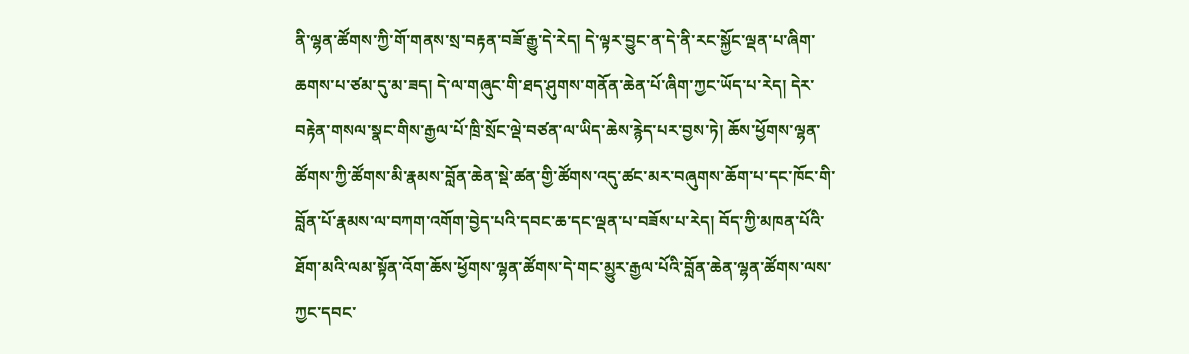ནི་ལྷན་ཚོགས་ཀྱི་གོ་གནས་སྲ་བརྟན་བཟོ་རྒྱུ་དེ་རེད། དེ་ལྟར་བྱུང་ན་དེ་ནི་རང་སྐྱོང་ལྡན་པ་ཞིག་ཆགས་པ་ཙམ་དུ་མ་ཟད། དེ་ལ་གཞུང་གི་ཐད་ཤུགས་གནོན་ཆེན་པོ་ཞིག་ཀྱང་ཡོད་པ་རེད། དེར་བརྟེན་གསལ་སྣང་གིས་རྒྱལ་པོ་ཁྲི་སྲོང་ལྡེ་བཙན་ལ་ཡིད་ཆེས་རྙེད་པར་བྱས་ཏེ། ཆོས་ཕྱོགས་ལྷན་ཚོགས་ཀྱི་ཚོགས་མི་རྣམས་བློན་ཆེན་སྡེ་ཚན་གྱི་ཚོགས་འདུ་ཚང་མར་བཞུགས་ཆོག་པ་དང་ཁོང་གི་བློན་པོ་རྣམས་ལ་བཀག་འགོག་བྱེད་པའི་དབང་ཆ་དང་ལྡན་པ་བཟོས་པ་རེད། བོད་ཀྱི་མཁན་པོའི་ཐོག་མའི་ལམ་སྟོན་འོག་ཆོས་ཕྱོགས་ལྷན་ཚོགས་དེ་གང་མྱུར་རྒྱལ་པོའི་བློན་ཆེན་ལྷན་ཚོགས་ལས་ཀྱང་དབང་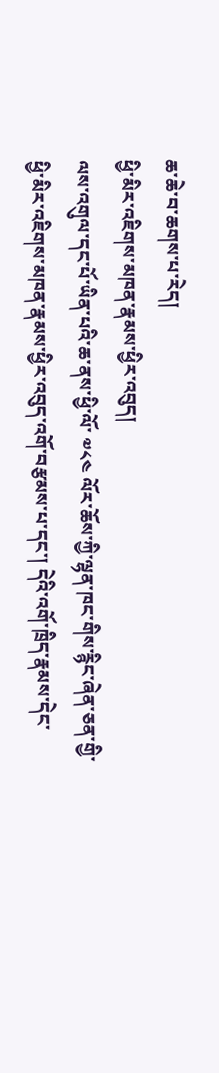ཆ་ཆེ་བ་ཆགས་པ་རེད།
ཕྱི་མིར་འཇིགས་མཁན་རྣམས་ཕྱིར་འབུད།
ལས་འགུལ་དང་པོ་ཡིན་པའི་ཆ་ནས་ཕྱི་ལོ་ ༧༨༤ ལོར་ཆོས་ཀྱི་ལྷན་ཁང་གིས་རྙིང་ཞེན་ཅན་གྱི་ཕྱི་མིར་འཇིགས་མཁན་རྣམས་ཕྱིར་འབུད་འགོ་བརྩམས་པ་དང་། དེའི་འགོ་ཁྲིད་རྣམས་དེང་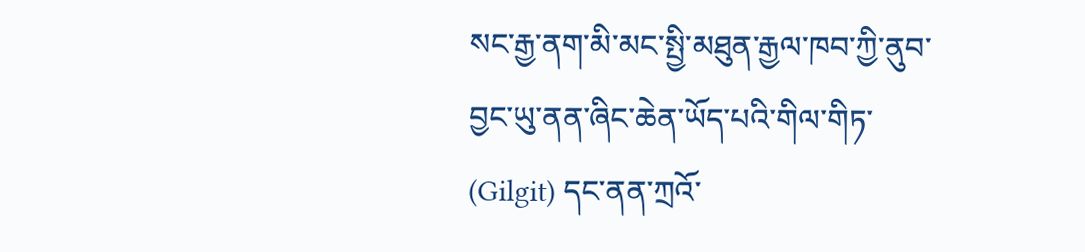སང་རྒྱ་ནག་མི་མང་སྤྱི་མཐུན་རྒྱལ་ཁབ་ཀྱི་ནུབ་བྱང་ཡུ་ནན་ཞིང་ཆེན་ཡོད་པའི་གིལ་གིཏ་ (Gilgit) དང་ནན་ཀྲའོ་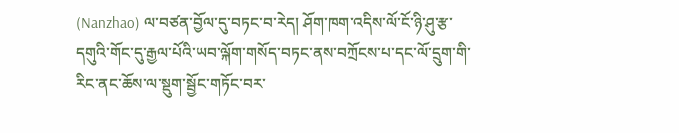(Nanzhao) ལ་བཙན་བྱོལ་དུ་བཏང་བ་རེད། ཤོག་ཁག་འདིས་ལོ་ངོ་ཉི་ཤུ་རྩ་དགུའི་གོང་དུ་རྒྱལ་པོའི་ཡབ་ལྐོག་གསོད་བཏང་ནས་བཀྲོངས་པ་དང་ལོ་དྲུག་གི་རིང་ནང་ཆོས་ལ་སྡུག་སྦྱོང་གཏོང་བར་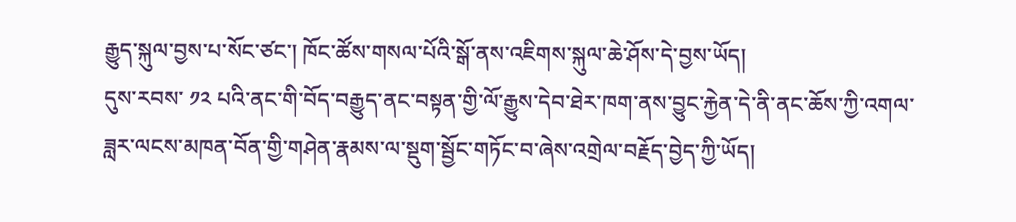རྒྱུད་སྐུལ་བྱས་པ་སོང་ཙང་། ཁོང་ཚོས་གསལ་པོའི་སྒོ་ནས་འཇིགས་སྐུལ་ཆེ་ཤོས་དེ་བྱས་ཡོད།
དུས་རབས་ ༡༢ པའི་ནང་གི་བོད་བརྒྱུད་ནང་བསྟན་གྱི་ལོ་རྒྱུས་དེབ་ཐེར་ཁག་ནས་བྱུང་རྐྱེན་དེ་ནི་ནང་ཆོས་ཀྱི་འགལ་ཟླར་ལངས་མཁན་བོན་གྱི་གཤེན་རྣམས་ལ་སྡུག་སྦྱོང་གཏོང་བ་ཞེས་འགྲེལ་བརྗོད་བྱེད་ཀྱི་ཡོད།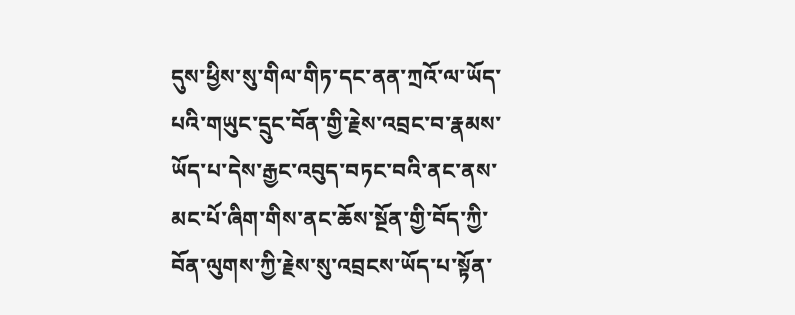དུས་ཕྱིས་སུ་གིལ་གིཏ་དང་ནན་ཀྲའོ་ལ་ཡོད་པའི་གཡུང་དྲུང་བོན་གྱི་རྗེས་འབྲང་བ་རྣམས་ཡོད་པ་དེས་རྒྱང་འབུད་བཏང་བའི་ནང་ནས་མང་པོ་ཞིག་གིས་ནང་ཆོས་སྔོན་གྱི་བོད་ཀྱི་བོན་ལུགས་ཀྱི་རྗེས་སུ་འབྲངས་ཡོད་པ་སྟོན་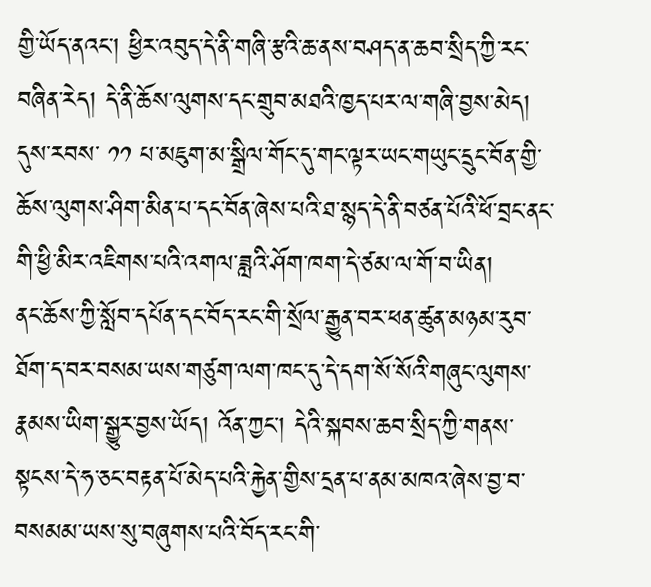གྱི་ཡོད་ནའང་། ཕྱིར་འབུད་དེ་ནི་གཞི་རྩའི་ཆ་ནས་བཤད་ན་ཆབ་སྲིད་ཀྱི་རང་བཞིན་རེད། དེ་ནི་ཆོས་ལུགས་དང་གྲུབ་མཐའི་ཁྱད་པར་ལ་གཞི་བྱས་མེད། དུས་རབས་ ༡༡ པ་མཇུག་མ་སྒྲིལ་གོང་དུ་གང་ལྟར་ཡང་གཡུང་དྲུང་བོན་གྱི་ཆོས་ལུགས་ཤིག་མིན་པ་དང་བོན་ཞེས་པའི་ཐ་སྙད་དེ་ནི་བཙན་པོའི་ཕོ་བྲང་ནང་གི་ཕྱི་མིར་འཇིགས་པའི་འགལ་ཟླའི་ཤོག་ཁག་དེ་ཙམ་ལ་གོ་བ་ཡིན།
ནང་ཆོས་ཀྱི་སློབ་དཔོན་དང་བོད་རང་གི་སྲོལ་རྒྱུན་བར་ཕན་ཚུན་མཉམ་རུབ་ཐོག་ད་བར་བསམ་ཡས་གཙུག་ལག་ཁང་དུ་དེ་དག་སོ་སོའི་གཞུང་ལུགས་རྣམས་ཡིག་སྒྱུར་བྱས་ཡོད། འོན་ཀྱང་། དེའི་སྐབས་ཆབ་སྲིད་ཀྱི་གནས་སྟངས་དེ་ཧ་ཅང་བརྟན་པོ་མེད་པའི་རྐྱེན་གྱིས་དྲན་པ་ནམ་མཁའ་ཞེས་བྱ་བ་བསམམ་ཡས་སུ་བཞུགས་པའི་བོད་རང་གི་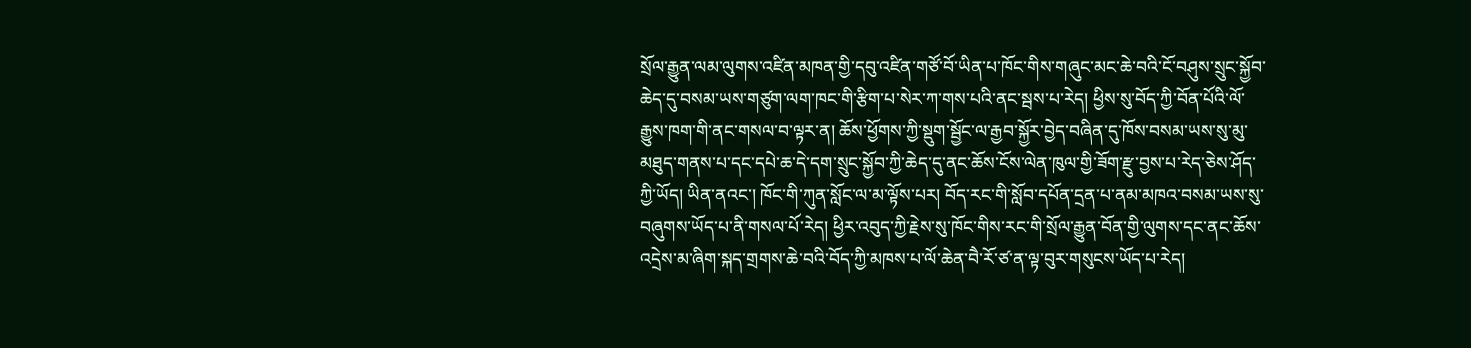སྲོལ་རྒྱུན་ལམ་ལུགས་འཛིན་མཁན་གྱི་དབུ་འཛིན་གཙོ་བོ་ཡིན་པ་ཁོང་གིས་གཞུང་མང་ཆེ་བའི་ངོ་བཤུས་སྲུང་སྐྱོབ་ཆེད་དུ་བསམ་ཡས་གཙུག་ལག་ཁང་གི་རྩིག་པ་སེར་ཀ་གས་པའི་ནང་སྦས་པ་རེད། ཕྱིས་སུ་བོད་ཀྱི་བོན་པོའི་ལོ་རྒྱུས་ཁག་གི་ནང་གསལ་བ་ལྟར་ན། ཆོས་ཕྱོགས་ཀྱི་སྡུག་སྦྱོང་ལ་རྒྱབ་སྐྱོར་བྱེད་བཞིན་དུ་ཁོས་བསམ་ཡས་སུ་མུ་མཐུད་གནས་པ་དང་དཔེ་ཆ་དེ་དག་སྲུང་སྐྱོབ་ཀྱི་ཆེད་དུ་ནང་ཆོས་ངོས་ལེན་ཁུལ་གྱི་ཟོག་རྫུ་བྱས་པ་རེད་ཅེས་ཤོད་ཀྱི་ཡོད། ཡིན་ནའང་། ཁོང་གི་ཀུན་སློང་ལ་མ་ལྟོས་པར། བོད་རང་གི་སློབ་དཔོན་དྲན་པ་ནམ་མཁའ་བསམ་ཡས་སུ་བཞུགས་ཡོད་པ་ནི་གསལ་པོ་རེད། ཕྱིར་འབུད་ཀྱི་རྗེས་སུ་ཁོང་གིས་རང་གི་སྲོལ་རྒྱུན་བོན་གྱི་ལུགས་དང་ནང་ཆོས་འདྲེས་མ་ཞིག་སྐད་གྲགས་ཆེ་བའི་བོད་ཀྱི་མཁས་པ་ལོ་ཆེན་བཻ་རོ་ཙ་ན་ལྟ་བུར་གསུངས་ཡོད་པ་རེད།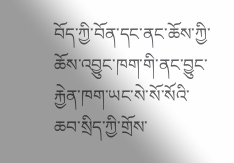བོད་ཀྱི་བོན་དང་ནང་ཆོས་ཀྱི་ཆོས་འབྱུང་ཁག་གི་ནང་བྱུང་རྐྱེན་ཁག་ཡང་སེ་སོ་སོའི་ཆབ་སྲིད་ཀྱི་གྲོས་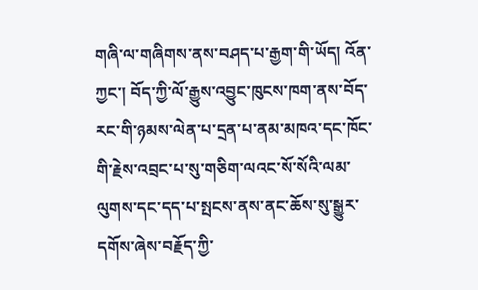གཞི་ལ་གཞིགས་ནས་བཤད་པ་རྒྱག་གི་ཡོད། འོན་ཀྱང་། བོད་ཀྱི་ལོ་རྒྱུས་འབྱུང་ཁུངས་ཁག་ནས་བོད་རང་གི་ཉམས་ལེན་པ་དྲན་པ་ནམ་མཁའ་དང་ཁོང་གི་རྗེས་འབྲང་པ་སུ་གཅིག་ལའང་སོ་སོའི་ལམ་ལུགས་དང་དད་པ་སྤངས་ནས་ནང་ཆོས་སུ་སྒྱུར་དགོས་ཞེས་བརྗོད་ཀྱི་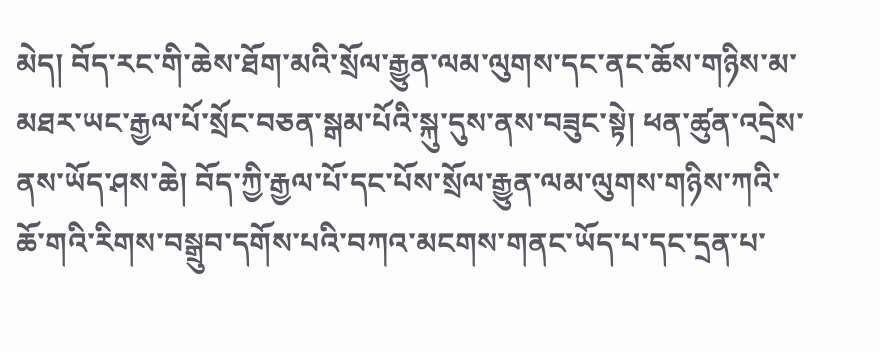མེད། བོད་རང་གི་ཆེས་ཐོག་མའི་སྲོལ་རྒྱུན་ལམ་ལུགས་དང་ནང་ཆོས་གཉིས་མ་མཐར་ཡང་རྒྱལ་པོ་སྲོང་བཅན་སྒམ་པོའི་སྐུ་དུས་ནས་བཟུང་སྟེ། ཕན་ཚུན་འདྲེས་ནས་ཡོད་ཤས་ཆེ། བོད་ཀྱི་རྒྱལ་པོ་དང་པོས་སྲོལ་རྒྱུན་ལམ་ལུགས་གཉིས་ཀའི་ཆོ་གའི་རིགས་བསྒྲུབ་དགོས་པའི་བཀའ་མངགས་གནང་ཡོད་པ་དང་དྲན་པ་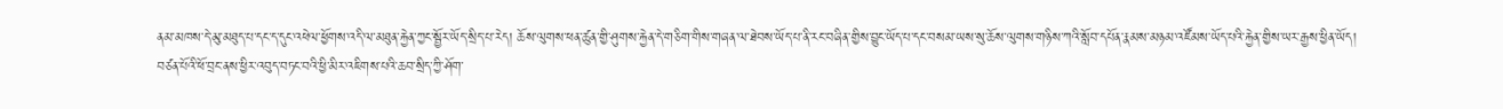ནམ་མཁས་དེ་མུ་མཐུད་པ་དང་ད་དུང་འཕེལ་ཕྱོགས་འདི་ལ་མཐུན་རྐྱེན་ཀྱང་སྦྱོར་ཡོད་སྲིད་པ་རེད། ཆོས་ལུགས་ཕན་ཚུན་གྱི་ཤུགས་རྐྱེན་དེ་གཅིག་གིས་གཞན་ལ་ཐེབས་ཡོད་པ་ནི་རང་བཞིན་གྱིས་བྱུང་ཡོད་པ་དང་བསམ་ཡས་སུ་ཆོས་ལུགས་གཉིས་ཀའི་སློབ་དཔོན་རྣམས་མཉམ་འཛོམས་ཡོད་པའི་རྐྱེན་གྱིས་ཡར་རྒྱས་ཕྱིན་ཡོད།
བཙན་པོའི་ཕོ་བྲང་ནས་ཕྱིར་འབུད་བཏང་བའི་ཕྱི་མིར་འཇིགས་པའི་ཆབ་སྲིད་ཀྱི་ཤོག་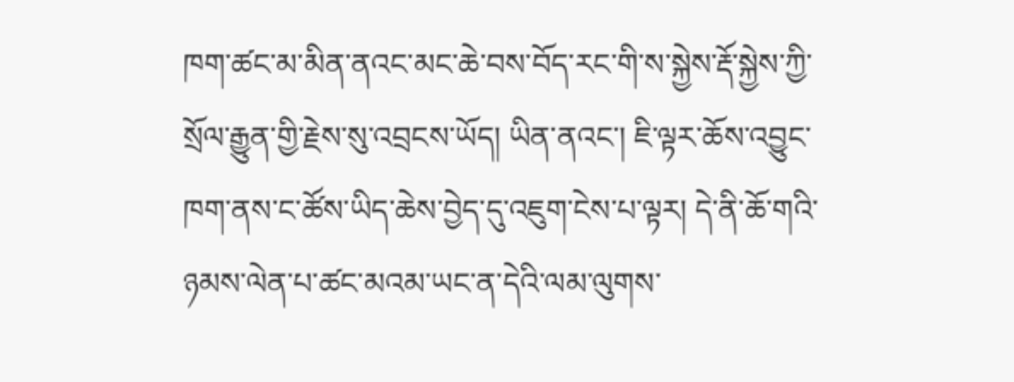ཁག་ཚང་མ་མིན་ནའང་མང་ཆེ་བས་བོད་རང་གི་ས་སྐྱེས་རྡོ་སྐྱེས་ཀྱི་སྲོལ་རྒྱུན་གྱི་རྗེས་སུ་འབྲངས་ཡོད། ཡིན་ནའང་། ཇི་ལྟར་ཆོས་འབྱུང་ཁག་ནས་ང་ཚོས་ཡིད་ཆེས་བྱེད་དུ་འཇུག་ངེས་པ་ལྟར། དེ་ནི་ཆོ་གའི་ཉམས་ལེན་པ་ཚང་མའམ་ཡང་ན་དེའི་ལམ་ལུགས་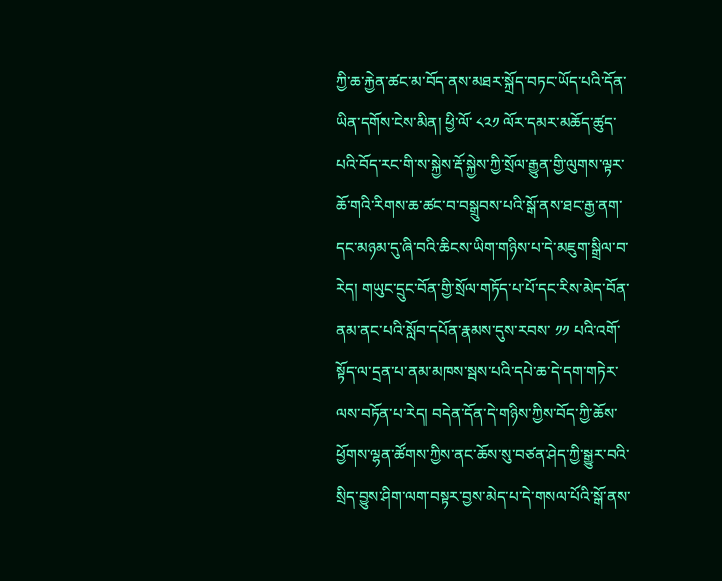ཀྱི་ཆ་རྐྱེན་ཚང་མ་བོད་ནས་མཐར་སྐྲོད་བཏང་ཡོད་པའི་དོན་ཡིན་དགོས་ངེས་མིན། ཕྱི་ལོ་ ༨༢༡ ལོར་དམར་མཆོད་ཚུད་པའི་བོད་རང་གི་ས་སྐྱེས་རྡོ་སྐྱེས་ཀྱི་སྲོལ་རྒྱུན་གྱི་ལུགས་ལྟར་ཆོ་གའི་རིགས་ཆ་ཚང་བ་བསྒྲུབས་པའི་སྒོ་ནས་ཐང་རྒྱ་ནག་དང་མཉམ་དུ་ཞི་བའི་ཆིངས་ཡིག་གཉིས་པ་དེ་མཇུག་སྒྲིལ་བ་རེད། གཡུང་དྲུང་བོན་གྱི་སྲོལ་གཏོད་པ་པོ་དང་རིས་མེད་བོན་ནམ་ནང་པའི་སློབ་དཔོན་རྣམས་དུས་རབས་ ༡༡ པའི་འགོ་སྟོད་ལ་དྲན་པ་ནམ་མཁས་སྦས་པའི་དཔེ་ཆ་དེ་དག་གཏེར་ལས་བཏོན་པ་རེད། བདེན་དོན་དེ་གཉིས་ཀྱིས་བོད་ཀྱི་ཆོས་ཕྱོགས་ལྷན་ཚོགས་ཀྱིས་ནང་ཆོས་སུ་བཙན་ཤེད་ཀྱི་སྒྱུར་བའི་སྲིད་བྱུས་ཤིག་ལག་བསྟར་བྱས་མེད་པ་དེ་གསལ་པོའི་སྒོ་ནས་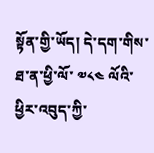སྟོན་གྱི་ཡོད། དེ་དག་གིས་ཐ་ན་ཕྱི་ལོ་ ༧༨༤ ལོའི་ཕྱིར་འབུད་ཀྱི་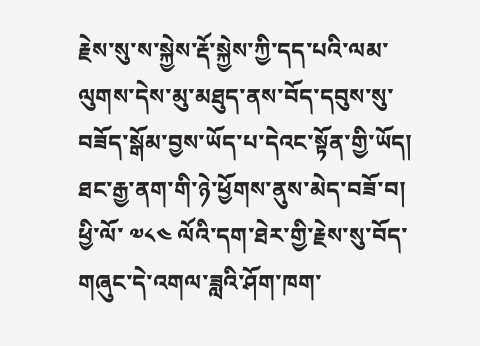རྗེས་སུ་ས་སྐྱེས་རྡོ་སྐྱེས་ཀྱི་དད་པའི་ལམ་ལུགས་དེས་མུ་མཐུད་ནས་བོད་དབུས་སུ་བཟོད་སྒོམ་བྱས་ཡོད་པ་དེའང་སྟོན་གྱི་ཡོད།
ཐང་རྒྱ་ནག་གི་ཉེ་ཕྱོགས་ནུས་མེད་བཟོ་བ།
ཕྱི་ལོ་ ༧༨༤ ལོའི་དག་ཐེར་གྱི་རྗེས་སུ་བོད་གཞུང་དེ་འགལ་ཟླའི་ཤོག་ཁག་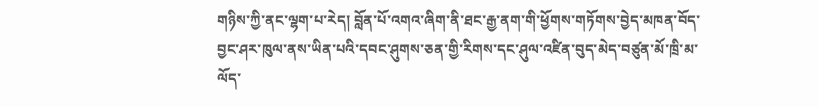གཉིས་ཀྱི་ནང་ལྷག་པ་རེད། བློན་པོ་འགའ་ཞིག་ནི་ཐང་རྒྱ་ནག་གི་ཕྱོགས་གཏོགས་བྱེད་མཁན་བོད་བྱང་ཤར་ཁུལ་ནས་ཡིན་པའི་དབང་ཤུགས་ཅན་གྱི་རིགས་དང་ཤུལ་འཛིན་བུད་མེད་བཙུན་མོ་ཁྲི་མ་ལོད་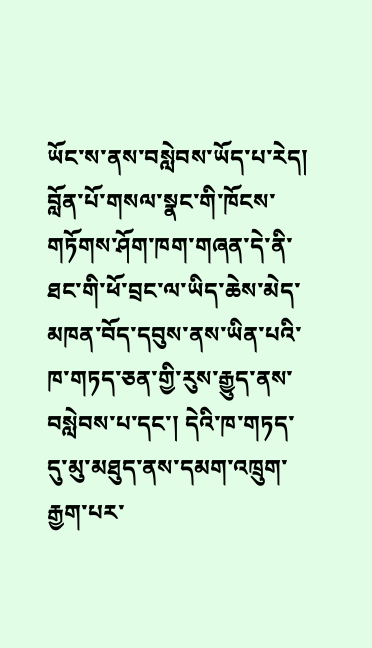ཡོང་ས་ནས་བསླེབས་ཡོད་པ་རེད། བློན་པོ་གསལ་སྣང་གི་ཁོངས་གཏོགས་ཤོག་ཁག་གཞན་དེ་ནི་ཐང་གི་ཕོ་བྲང་ལ་ཡིད་ཆེས་མེད་མཁན་བོད་དབུས་ནས་ཡིན་པའི་ཁ་གཏད་ཅན་གྱི་རུས་རྒྱུད་ནས་བསླེབས་པ་དང་། དེའི་ཁ་གཏད་དུ་མུ་མཐུད་ནས་དམག་འཁྲུག་རྒྱག་པར་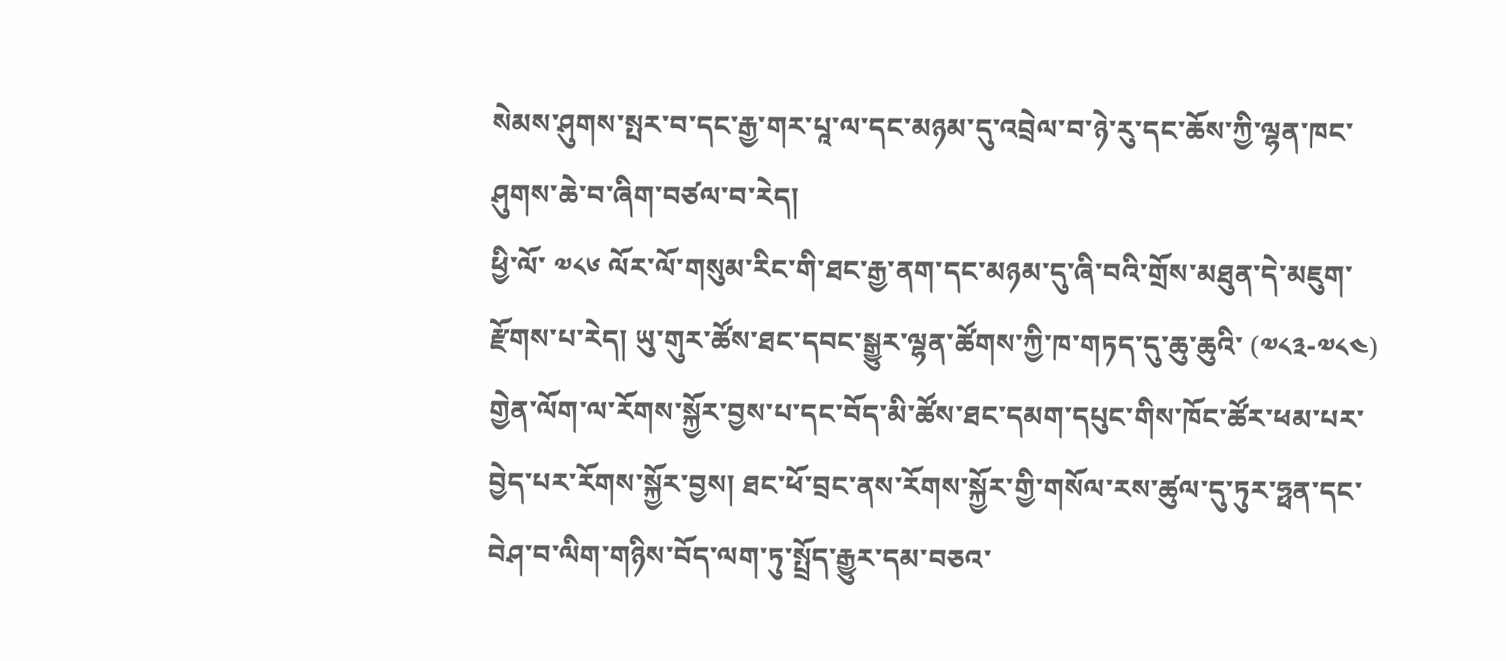སེམས་ཤུགས་སྤར་བ་དང་རྒྱ་གར་པཱ་ལ་དང་མཉམ་དུ་འབྲེལ་བ་ཉེ་རུ་དང་ཆོས་ཀྱི་ལྷན་ཁང་ཤུགས་ཆེ་བ་ཞིག་བཙལ་བ་རེད།
ཕྱི་ལོ་ ༧༨༦ ལོར་ལོ་གསུམ་རིང་གི་ཐང་རྒྱ་ནག་དང་མཉམ་དུ་ཞི་བའི་གྲོས་མཐུན་དེ་མཇུག་རྫོགས་པ་རེད། ཡུ་གུར་ཚོས་ཐང་དབང་སྒྱུར་ལྷན་ཚོགས་ཀྱི་ཁ་གཏད་དུ་ཆུ་ཆུའི་ (༧༨༣-༧༨༤) གྱེན་ལོག་ལ་རོགས་སྐྱོར་བྱས་པ་དང་བོད་མི་ཚོས་ཐང་དམག་དཔུང་གིས་ཁོང་ཚོར་ཕམ་པར་བྱེད་པར་རོགས་སྐྱོར་བྱས། ཐང་ཕོ་བྲང་ནས་རོགས་སྐྱོར་གྱི་གསོལ་རས་ཚུལ་དུ་ཏུར་ཧྥན་དང་བེཤ་བ་ལིག་གཉིས་བོད་ལག་ཏུ་སྤྲོད་རྒྱུར་དམ་བཅའ་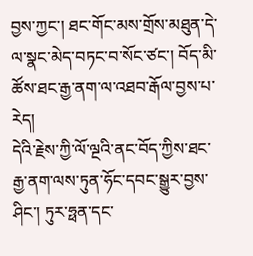བྱས་ཀྱང་། ཐང་གོང་མས་གྲོས་མཐུན་དེ་ལ་སྣང་མེད་བཏང་བ་སོང་ཙང་། བོད་མི་ཚོས་ཐང་རྒྱ་ནག་ལ་འཐབ་རྒོལ་བྱས་པ་རེད།
དེའི་རྗེས་ཀྱི་ལོ་ལྔའི་ནང་བོད་ཀྱིས་ཐང་རྒྱ་ནག་ལས་ཏུན་ཧོང་དབང་སྒྱུར་བྱས་ཤིང་། ཏུར་ཧྥན་དང་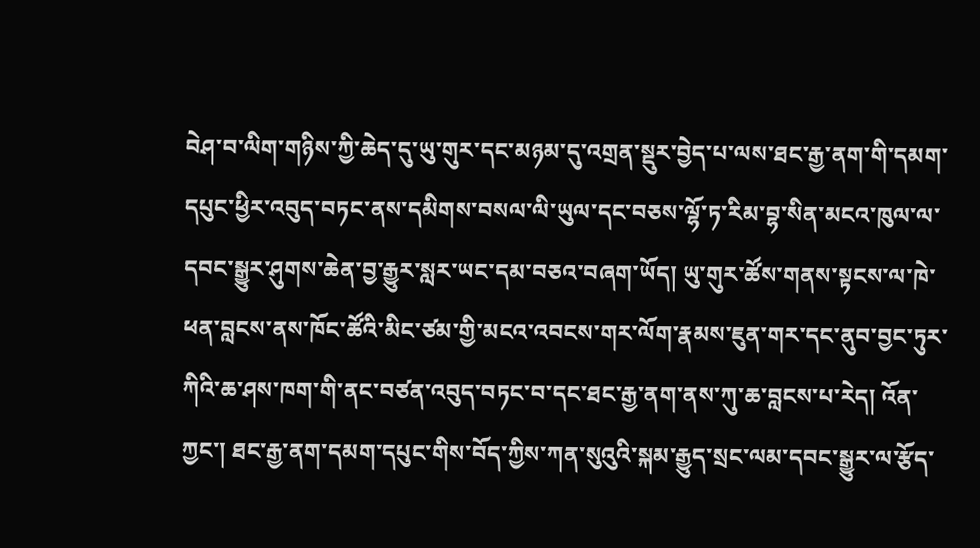བེཤ་བ་ལིག་གཉིས་ཀྱི་ཆེད་དུ་ཡུ་གུར་དང་མཉམ་དུ་འགྲན་སྡུར་བྱེད་པ་ལས་ཐང་རྒྱ་ནག་གི་དམག་དཔུང་ཕྱིར་འབུད་བཏང་ནས་དམིགས་བསལ་ལི་ཡུལ་དང་བཅས་ལྷོ་ཏ་རིམ་བྷ་སིན་མངའ་ཁུལ་ལ་དབང་སྒྱུར་ཤུགས་ཆེན་བྱ་རྒྱུར་སླར་ཡང་དམ་བཅའ་བཞག་ཡོད། ཡུ་གུར་ཚོས་གནས་སྟངས་ལ་ཁེ་ཕན་བླངས་ནས་ཁོང་ཚོའི་མིང་ཙམ་གྱི་མངའ་འབངས་གར་ལོག་རྣམས་ཇུན་གར་དང་ནུབ་བྱང་ཏུར་ཀིའི་ཆ་ཤས་ཁག་གི་ནང་བཙན་འབུད་བཏང་བ་དང་ཐང་རྒྱ་ནག་ནས་ཀུ་ཆ་བླངས་པ་རེད། འོན་ཀྱང་། ཐང་རྒྱ་ནག་དམག་དཔུང་གིས་བོད་ཀྱིས་ཀན་སུའུའི་སྐམ་རྒྱུད་སྲང་ལམ་དབང་སྒྱུར་ལ་རྩོད་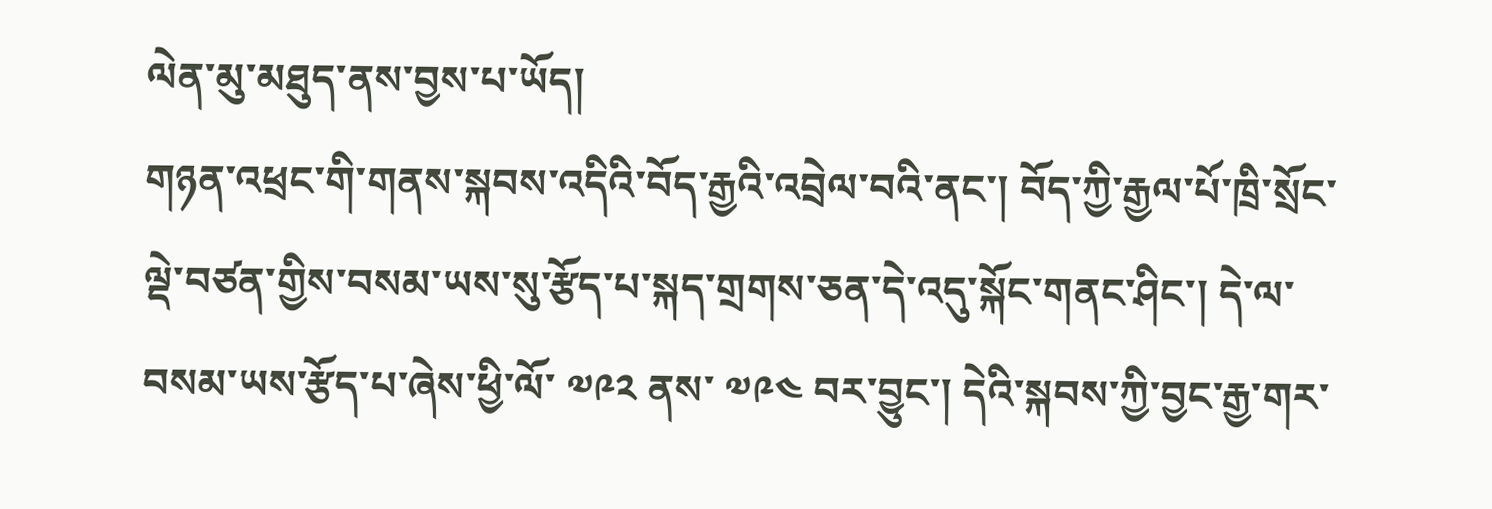ལེན་མུ་མཐུད་ནས་བྱས་པ་ཡོད།
གཉན་འཕྲང་གི་གནས་སྐབས་འདིའི་བོད་རྒྱའི་འབྲེལ་བའི་ནང་། བོད་ཀྱི་རྒྱལ་པོ་ཁྲི་སྲོང་ལྡེ་བཙན་གྱིས་བསམ་ཡས་སུ་རྩོད་པ་སྐད་གྲགས་ཅན་དེ་འདུ་སྐོང་གནང་ཤིང་། དེ་ལ་བསམ་ཡས་རྩོད་པ་ཞེས་ཕྱི་ལོ་ ༧༩༢ ནས་ ༧༩༤ བར་བྱུང་། དེའི་སྐབས་ཀྱི་བྱང་རྒྱ་གར་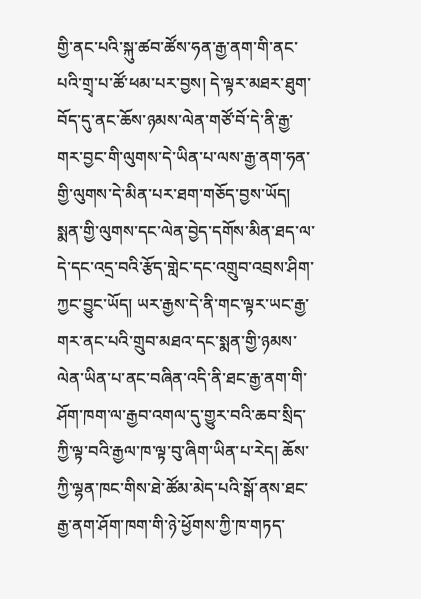གྱི་ནང་པའི་སྐུ་ཚབ་ཚོས་ཧན་རྒྱ་ནག་གི་ནང་པའི་གྲྭ་པ་ཚོ་ཕམ་པར་བྱས། དེ་ལྟར་མཐར་ཐུག་བོད་དུ་ནང་ཆོས་ཉམས་ལེན་གཙོ་བོ་དེ་ནི་རྒྱ་གར་བྱང་གི་ལུགས་དེ་ཡིན་པ་ལས་རྒྱ་ནག་ཧན་གྱི་ལུགས་དེ་མིན་པར་ཐག་གཅོད་བྱས་ཡོད། སྨན་གྱི་ལུགས་དང་ལེན་བྱེད་དགོས་མིན་ཐད་ལ་དེ་དང་འདྲ་བའི་རྩོད་གླེང་དང་འགྲུབ་འབྲས་ཤིག་ཀྱང་བྱུང་ཡོད། ཡར་རྒྱས་དེ་ནི་གང་ལྟར་ཡང་རྒྱ་གར་ནང་པའི་གྲུབ་མཐའ་དང་སྨན་གྱི་ཉམས་ལེན་ཡིན་པ་ནང་བཞིན་འདི་ནི་ཐང་རྒྱ་ནག་གི་ཤོག་ཁག་ལ་རྒྱབ་འགལ་དུ་གྱུར་བའི་ཆབ་སྲིད་ཀྱི་ལྟ་བའི་རྒྱལ་ཁ་ལྟ་བུ་ཞིག་ཡིན་པ་རེད། ཆོས་ཀྱི་ལྷན་ཁང་གིས་ཐེ་ཚོམ་མེད་པའི་སྒོ་ནས་ཐང་རྒྱ་ནག་ཤོག་ཁག་གི་ཉེ་ཕྱོགས་ཀྱི་ཁ་གཏད་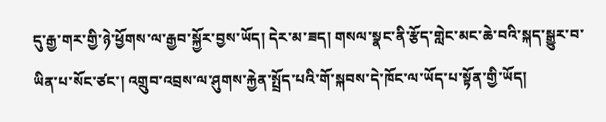དུ་རྒྱ་གར་གྱི་ཉེ་ཕྱོགས་ལ་རྒྱབ་སྐྱོར་བྱས་ཡོད། དེར་མ་ཟད། གསལ་སྣང་ནི་རྩོད་གླེང་མང་ཆེ་བའི་སྐད་སྒྱུར་བ་ཡིན་པ་སོང་ཙང་། འགྲུབ་འབྲས་ལ་ཤུགས་རྐྱེན་སྤྲོད་པའི་གོ་སྐབས་དེ་ཁོང་ལ་ཡོད་པ་སྟོན་གྱི་ཡོད།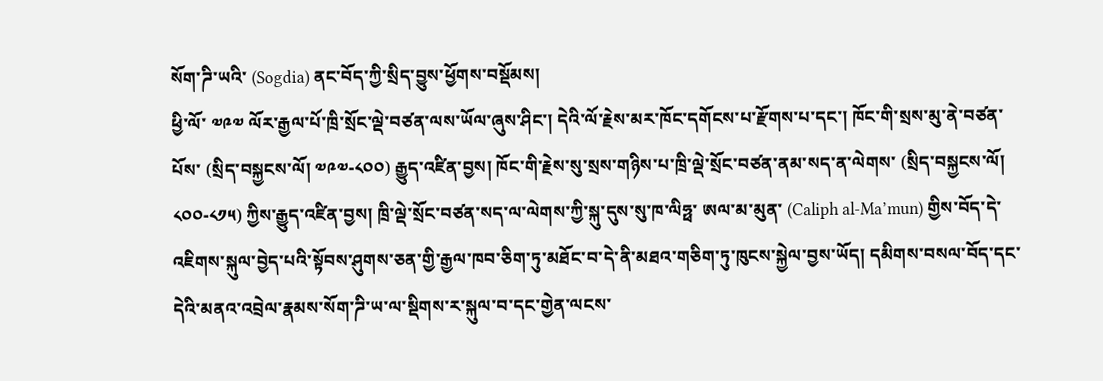སོག་ཌི་ཡའི་ (Sogdia) ནང་བོད་ཀྱི་སྲིད་བྱུས་ཕྱོགས་བསྡོམས།
ཕྱི་ལོ་ ༧༩༧ ལོར་རྒྱལ་པོ་ཁྲི་སྲོང་ལྡེ་བཙན་ལས་ཡོལ་ཞུས་ཤིང་། དེའི་ལོ་རྗེས་མར་ཁོང་དགོངས་པ་རྫོགས་པ་དང་། ཁོང་གི་སྲས་མུ་ནེ་བཙན་པོས་ (སྲིད་བསྐྱངས་ལོ། ༧༩༧-༨༠༠) རྒྱུད་འཛིན་བྱས། ཁོང་གི་རྗེས་སུ་སྲས་གཉིས་པ་ཁྲི་ལྡེ་སྲོང་བཙན་ནམ་སད་ན་ལེགས་ (སྲིད་བསྐྱངས་ལོ། ༨༠༠-༨༡༥) ཀྱིས་རྒྱུད་འཛིན་བྱས། ཁྲི་ལྡེ་སྲོང་བཙན་སད་ལ་ལེགས་ཀྱི་སྐུ་དུས་སུ་ཁ་ལིཧྥ་ ཨལ་མ་མུན་ (Caliph al-Ma’mun) གྱིས་བོད་དེ་འཇིགས་སྐུལ་བྱེད་པའི་སྟོབས་ཤུགས་ཅན་གྱི་རྒྱལ་ཁབ་ཅིག་ཏུ་མཐོང་བ་དེ་ནི་མཐའ་གཅིག་ཏུ་ཁུངས་སྐྱེལ་བྱས་ཡོད། དམིགས་བསལ་བོད་དང་དེའི་མནའ་འབྲེལ་རྣམས་སོག་ཌི་ཡ་ལ་སྡིགས་ར་སྐུལ་བ་དང་གྱེན་ལངས་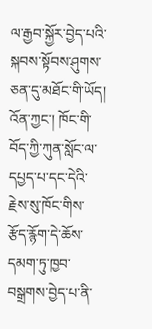ལ་རྒྱབ་སྐྱོར་བྱེད་པའི་སྐབས་སྟོབས་ཤུགས་ཅན་དུ་མཐོང་གི་ཡོད། འོན་ཀྱང་། ཁོང་གི་བོད་ཀྱི་ཀུན་སློང་ལ་དཔྱད་པ་དང་དེའི་རྗེས་སུ་ཁོང་གིས་རྩོད་རྙོག་དེ་ཆོས་དམག་ཏུ་ཁྱབ་བསྒྲགས་བྱེད་པ་ནི་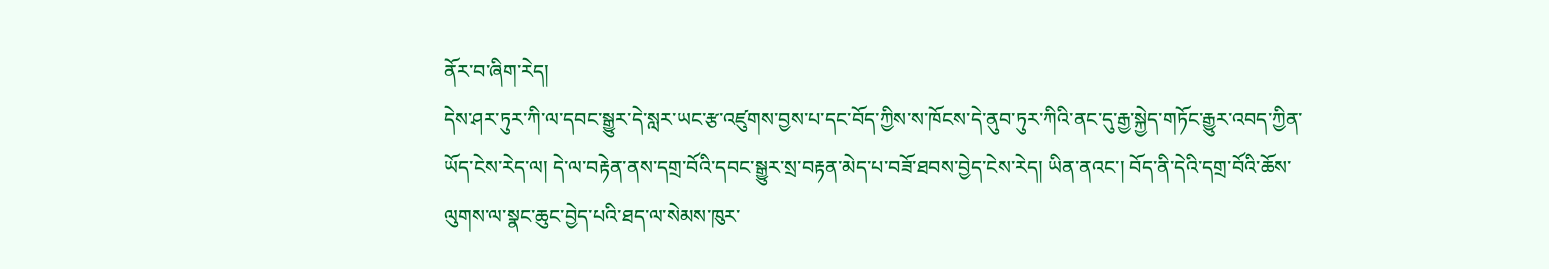ནོར་བ་ཞིག་རེད།
དེས་ཤར་ཏུར་ཀི་ལ་དབང་སྒྱུར་དེ་སླར་ཡང་རྩ་འཛུགས་བྱས་པ་དང་བོད་ཀྱིས་ས་ཁོངས་དེ་ནུབ་ཏུར་ཀིའི་ནང་དུ་རྒྱ་སྐྱེད་གཏོང་རྒྱུར་འབད་ཀྱིན་ཡོད་ངེས་རེད་ལ། དེ་ལ་བརྟེན་ནས་དགྲ་བོའི་དབང་སྒྱུར་སྲ་བརྟན་མེད་པ་བཟོ་ཐབས་བྱེད་ངེས་རེད། ཡིན་ནའང་། བོད་ནི་དེའི་དགྲ་བོའི་ཆོས་ལུགས་ལ་སྣང་ཆུང་བྱེད་པའི་ཐད་ལ་སེམས་ཁུར་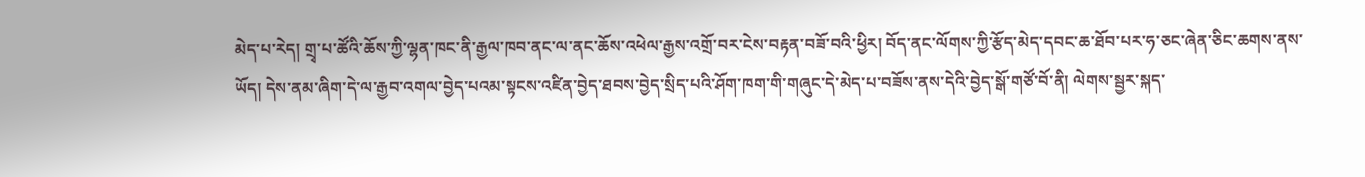མེད་པ་རེད། གྲྭ་པ་ཚོའི་ཆོས་ཀྱི་ལྷན་ཁང་ནི་རྒྱལ་ཁབ་ནང་ལ་ནང་ཆོས་འཕེལ་རྒྱས་འགྲོ་བར་ངེས་བརྟན་བཟོ་བའི་ཕྱིར། བོད་ནང་ལོགས་ཀྱི་རྩོད་མེད་དབང་ཆ་ཐོབ་པར་ཧ་ཅང་ཞེན་ཅིང་ཆགས་ནས་ཡོད། དེས་ནམ་ཞིག་དེ་ལ་རྒྱབ་འགལ་བྱེད་པའམ་སྟངས་འཛིན་བྱེད་ཐབས་བྱེད་སྲིད་པའི་ཤོག་ཁག་གི་གཞུང་དེ་མེད་པ་བཟོས་ནས་དེའི་བྱེད་སྒོ་གཙོ་བོ་ནི། ལེགས་སྦྱར་སྐད་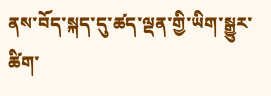ནས་བོད་སྐད་དུ་ཚད་ལྡན་གྱི་ཡིག་སྒྱུར་ཚིག་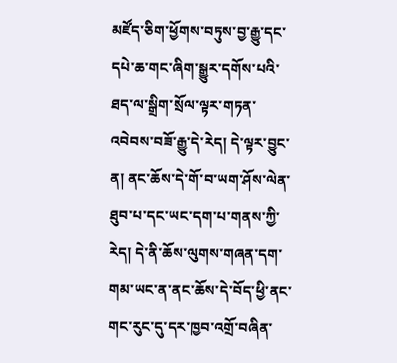མཛོད་ཅིག་ཕྱོགས་བཏུས་བྱ་རྒྱུ་དང་དཔེ་ཆ་གང་ཞིག་སྒྱུར་དགོས་པའི་ཐད་ལ་སྒྲིག་སྲོལ་ལྟར་གཏན་འབེབས་བཟོ་རྒྱུ་དེ་རེད། དེ་ལྟར་བྱུང་ན། ནང་ཆོས་དེ་གོ་བ་ཡག་ཤོས་ལེན་ཐུབ་པ་དང་ཡང་དག་པ་གནས་ཀྱི་རེད། དེ་ནི་ཆོས་ལུགས་གཞན་དག་གམ་ཡང་ན་ནང་ཆོས་དེ་བོད་ཕྱི་ནང་གང་རུང་དུ་དར་ཁྱབ་འགྲོ་བཞིན་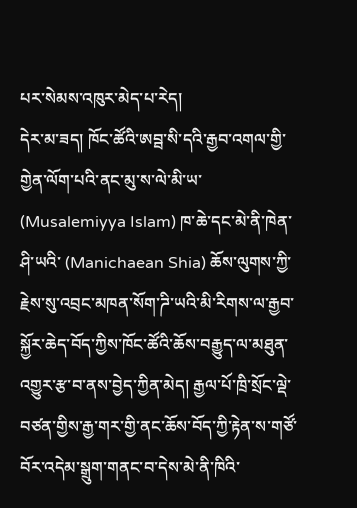པར་སེམས་འཁུར་མེད་པ་རེད།
དེར་མ་ཟད། ཁོང་ཚོའི་ཨབྦ་སི་དའི་རྒྱབ་འགལ་གྱི་གྱེན་ལོག་པའི་ནང་མུ་ས་ལེ་མི་ཡ་ (Musalemiyya Islam) ཁ་ཆེ་དང་མེ་ནི་ཁེན་ཤི་ཡའི་ (Manichaean Shia) ཆོས་ལུགས་ཀྱི་རྗེས་སུ་འབྲང་མཁན་སོག་ཌི་ཡའི་མི་རིགས་ལ་རྒྱབ་སྐྱོར་ཆེད་བོད་ཀྱིས་ཁོང་ཚོའི་ཆོས་བརྒྱུད་ལ་མཐུན་འགྱུར་རྩ་བ་ནས་བྱེད་ཀྱིན་མེད། རྒྱལ་པོ་ཁྲི་སྲོང་ལྡེ་བཙན་གྱིས་རྒྱ་གར་གྱི་ནང་ཆོས་བོད་ཀྱི་རྟེན་ས་གཙོ་བོར་འདེམ་སྒྲུག་གནང་བ་དེས་མེ་ནི་ཁིའི་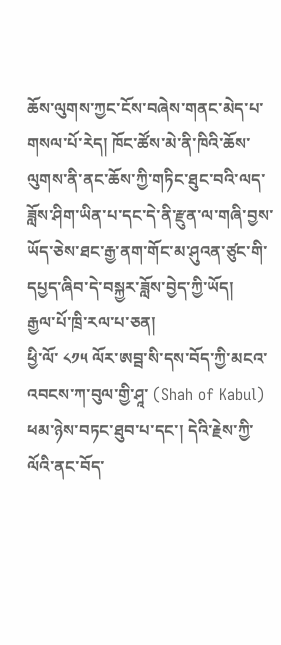ཆོས་ལུགས་ཀྱང་ངོས་བཞེས་གནང་མེད་པ་གསལ་པོ་རེད། ཁོང་ཚོས་མེ་ནི་ཁིའི་ཆོས་ལུགས་ནི་ནང་ཆོས་ཀྱི་གཏིང་ཐུང་བའི་ལད་ཟློས་ཤིག་ཡིན་པ་དང་དེ་ནི་རྫུན་ལ་གཞི་བྱས་ཡོད་ཅེས་ཐང་རྒྱ་ནག་གོང་མ་ཤུའན་ཙུང་གི་དཔྱད་ཞིབ་དེ་བསྐྱར་ཟློས་བྱེད་ཀྱི་ཡོད།
རྒྱལ་པོ་ཁྲི་རལ་པ་ཅན།
ཕྱི་ལོ་ ༨༡༥ ལོར་ཨབྦ་སི་དས་བོད་ཀྱི་མངའ་འབངས་ཀ་བུལ་གྱི་ཤཱ་ (Shah of Kabul) ཕམ་ཉེས་བཏང་ཐུབ་པ་དང་། དེའི་རྗེས་ཀྱི་ལོའི་ནང་བོད་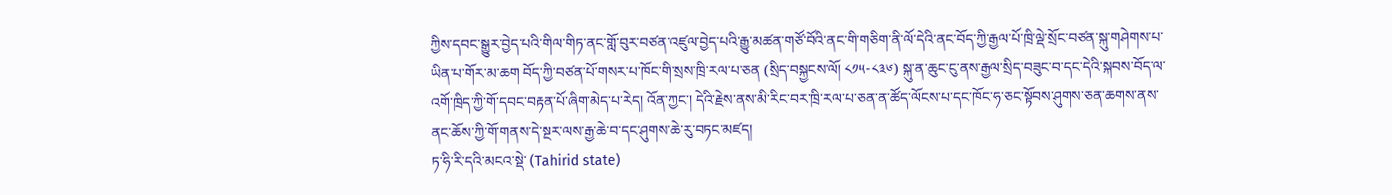ཀྱིས་དབང་སྒྱུར་བྱེད་པའི་གིལ་གིཏ་ནང་གློ་བུར་བཙན་འཛུལ་བྱེད་པའི་རྒྱུ་མཚན་གཙོ་བོའི་ནང་གི་གཅིག་ནི་ལོ་དེའི་ནང་བོད་ཀྱི་རྒྱལ་པོ་ཁྲི་ལྡེ་སྲོང་བཙན་སྐུ་གཤེགས་པ་ཡིན་པ་གོར་མ་ཆག བོད་ཀྱི་བཙན་པོ་གསར་པ་ཁོང་གི་སྲས་ཁྲི་རལ་པ་ཅན (སྲིད་བསྐྱངས་ལོ། ༨༡༥-༨༣༦) སྐུ་ན་ཆུང་ངུ་ནས་རྒྱལ་སྲིད་བཟུང་བ་དང་དེའི་སྐབས་བོད་ལ་འགོ་ཁྲིད་ཀྱི་གོ་དབང་བརྟན་པོ་ཞིག་མེད་པ་རེད། འོན་ཀྱང་། དེའི་རྗེས་ནས་མི་རིང་བར་ཁྲི་རལ་པ་ཅན་ན་ཚོད་ལོངས་པ་དང་ཁོང་ཧ་ཅང་སྟོབས་ཤུགས་ཅན་ཆགས་ནས་ནང་ཆོས་ཀྱི་གོ་གནས་དེ་སྔར་ལས་རྒྱ་ཆེ་བ་དང་ཤུགས་ཆེ་རུ་བཏང་མཛད།
ཏ་ཧི་རི་དའི་མངའ་སྡེ་ (Tahirid state)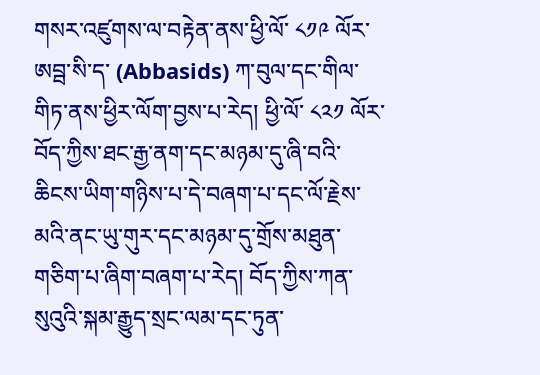གསར་འཛུགས་ལ་བརྟེན་ནས་ཕྱི་ལོ་ ༨༡༩ ལོར་ཨབྦ་སི་ད་ (Abbasids) ཀ་བུལ་དང་གིལ་གིཏ་ནས་ཕྱིར་ལོག་བྱས་པ་རེད། ཕྱི་ལོ་ ༨༢༡ ལོར་བོད་ཀྱིས་ཐང་རྒྱ་ནག་དང་མཉམ་དུ་ཞི་བའི་ཆིངས་ཡིག་གཉིས་པ་དེ་བཞག་པ་དང་ལོ་རྗེས་མའི་ནང་ཡུ་གུར་དང་མཉམ་དུ་གྲོས་མཐུན་གཅིག་པ་ཞིག་བཞག་པ་རེད། བོད་ཀྱིས་ཀན་སུའུའི་སྐམ་རྒྱུད་སྲང་ལམ་དང་ཏུན་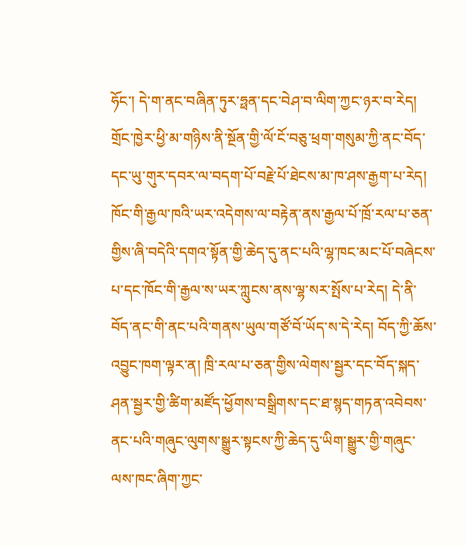ཧོང་། དེ་ག་ནང་བཞིན་ཏུར་ཧྥན་དང་བེཤ་བ་ལིག་ཀྱང་ཉར་བ་རེད། གྲོང་ཁྱེར་ཕྱི་མ་གཉིས་ནི་སྔོན་གྱི་ལོ་ངོ་བཅུ་ཕྲག་གསུམ་ཀྱི་ནང་བོད་དང་ཡུ་གུར་དབར་ལ་བདག་པོ་བརྗེ་པོ་ཐེངས་མ་ཁ་ཤས་རྒྱག་པ་རེད།
ཁོང་གི་རྒྱལ་ཁའི་ཡར་འདེགས་ལ་བརྟེན་ནས་རྒྱལ་པོ་ཁྲོ་རལ་པ་ཅན་གྱིས་ཞི་བདེའི་དགའ་སྟོན་གྱི་ཆེད་དུ་ནང་པའི་ལྷ་ཁང་མང་པོ་བཞེངས་པ་དང་ཁོང་གི་རྒྱལ་ས་ཡར་ཀླུངས་ནས་ལྷ་སར་སྤོས་པ་རེད། དེ་ནི་བོད་ནང་གི་ནང་པའི་གནས་ཡུལ་གཙོ་བོ་ཡོད་ས་དེ་རེད། བོད་ཀྱི་ཆོས་འབྱུང་ཁག་ལྟར་ན། ཁྲི་རལ་པ་ཅན་གྱིས་ལེགས་སྦྱར་དང་བོད་སྐད་ཤན་སྦྱར་གྱི་ཚིག་མཛོད་ཕྱོགས་བསྒྲིགས་དང་ཐ་སྙད་གཏན་འབེབས་ནང་པའི་གཞུང་ལུགས་སྒྱུར་སྟངས་ཀྱི་ཆེད་དུ་ཡིག་སྒྱུར་གྱི་གཞུང་ལས་ཁང་ཞིག་ཀྱང་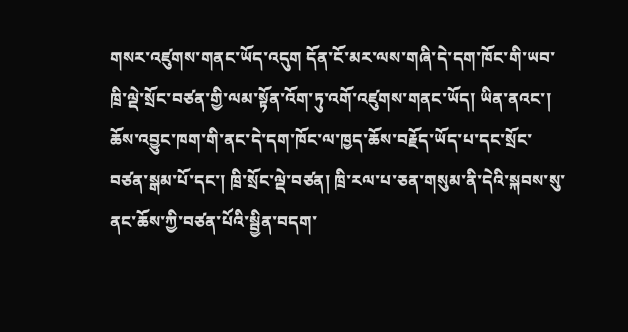གསར་འཛུགས་གནང་ཡོད་འདུག དོན་ངོ་མར་ལས་གཞི་དེ་དག་ཁོང་གི་ཡབ་ཁྲི་ལྡེ་སྲོང་བཙན་གྱི་ལམ་སྟོན་འོག་ཏུ་འགོ་འཛུགས་གནང་ཡོད། ཡིན་ནའང་། ཆོས་འབྱུང་ཁག་གི་ནང་དེ་དག་ཁོང་ལ་ཁྱད་ཆོས་བརྗོད་ཡོད་པ་དང་སྲོང་བཙན་སྒམ་པོ་དང་། ཁྲི་སྲོང་ལྡེ་བཙན། ཁྲི་རལ་པ་ཅན་གསུམ་ནི་དེའི་སྐབས་སུ་ནང་ཆོས་ཀྱི་བཙན་པོའི་སྦྱིན་བདག་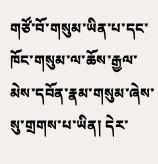གཙོ་བོ་གསུམ་ཡིན་པ་དང་ཁོང་གསུམ་ལ་ཆོས་རྒྱལ་མེས་དབོན་རྣམ་གསུམ་ཞེས་སུ་གྲགས་པ་ཡིན། དེར་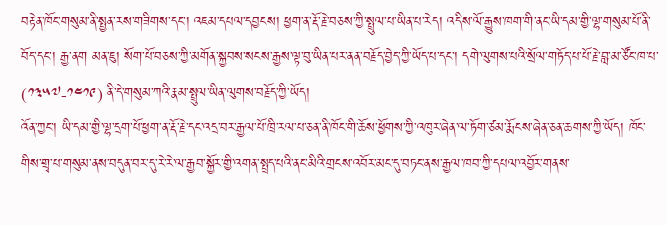བརྟེན་ཁོང་གསུམ་ནི་སྤྱན་རས་གཟིགས་དང་། འཇམ་དཔལ་དབྱངས། ཕྱག་ན་རྡོ་རྗེ་བཅས་ཀྱི་སྤྲུལ་པ་ཡིན་པ་རེད། འདིས་ལོ་རྒྱུས་ཁག་གི་ནང་ཡི་དམ་གྱི་ལྷ་གསུམ་པོ་ནི་བོད་དང་། རྒྱ་ནག མན་ཇུ། སོག་པོ་བཅས་ཀྱི་མགོན་སྐྱབས་སངས་རྒྱས་ལྟ་བུ་ཡིན་པར་ནན་བརྗོད་བྱེད་ཀྱི་ཡོད་པ་དང་། དགེ་ལུགས་པའི་སྲོལ་གཏོད་པ་པོ་རྗེ་བླ་མ་ཙོང་ཁ་པ་ (༡༣༥༧-༡༤༡༩) ནི་དེ་གསུམ་ཀའི་རྣམ་སྤྲུལ་ཡིན་ལུགས་བརྗོད་ཀྱི་ཡོད།
འོན་ཀྱང་། ཡི་དམ་གྱི་ལྷ་དྲག་པོ་ཕྱག་ན་རྡོ་རྗེ་དང་འདྲ་བར་རྒྱལ་པོ་ཁྲི་རལ་པ་ཅན་ནི་ཁོང་གི་ཆོས་ཕྱོགས་ཀྱི་འཁུར་ཞེན་ལ་ཏོག་ཙམ་རྨོངས་ཞེན་ཅན་ཆགས་ཀྱི་ཡོད། ཁོང་གིས་གྲྭ་པ་གསུམ་ནས་བདུན་བར་དུ་རེ་རེ་ལ་རྒྱབ་སྐྱོར་གྱི་འགན་སྤྲད་པའི་ནང་མིའི་གྲངས་འབོར་མང་དུ་བཏང་ནས་རྒྱལ་ཁབ་ཀྱི་དཔལ་འབྱོར་གནས་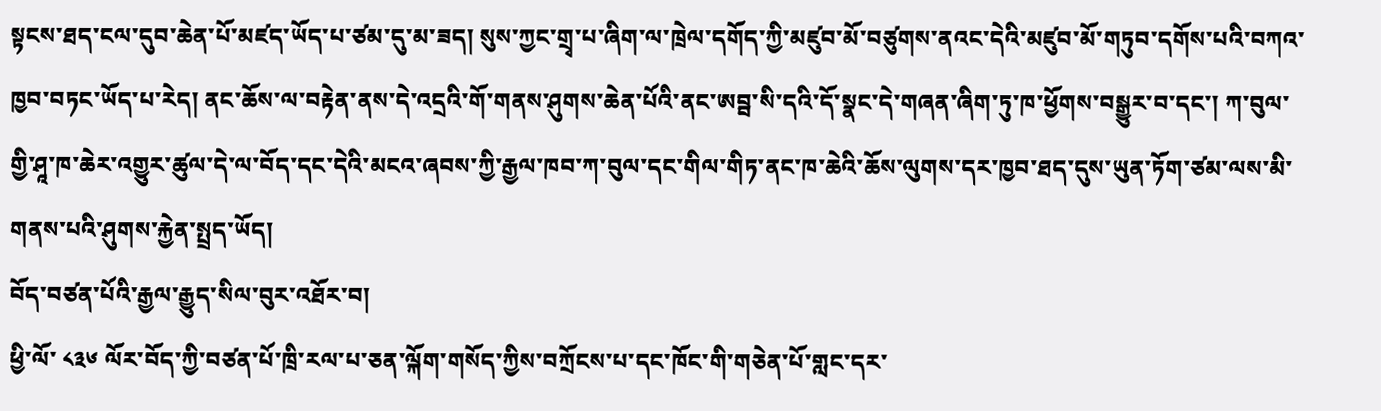སྟངས་ཐད་ངལ་དུབ་ཆེན་པོ་མཛད་ཡོད་པ་ཙམ་དུ་མ་ཟད། སུས་ཀྱང་གྲྭ་པ་ཞིག་ལ་ཁྲེལ་དགོད་ཀྱི་མཛུབ་མོ་བཙུགས་ནའང་དེའི་མཛུབ་མོ་གཏུབ་དགོས་པའི་བཀའ་ཁྱབ་བཏང་ཡོད་པ་རེད། ནང་ཆོས་ལ་བརྟེན་ནས་དེ་འདྲའི་གོ་གནས་ཤུགས་ཆེན་པོའི་ནང་ཨབྦ་སི་དའི་དོ་སྣང་དེ་གཞན་ཞིག་ཏུ་ཁ་ཕྱོགས་བསྒྱུར་བ་དང་། ཀ་བུལ་གྱི་ཤཱ་ཁ་ཆེར་འགྱུར་ཚུལ་དེ་ལ་བོད་དང་དེའི་མངའ་ཞབས་ཀྱི་རྒྱལ་ཁབ་ཀ་བུལ་དང་གིལ་གིཏ་ནང་ཁ་ཆེའི་ཆོས་ལུགས་དར་ཁྱབ་ཐད་དུས་ཡུན་ཏོག་ཙམ་ལས་མི་གནས་པའི་ཤུགས་རྐྱེན་སྤྲད་ཡོད།
བོད་བཙན་པོའི་རྒྱལ་རྒྱུད་སིལ་བུར་འཐོར་བ།
ཕྱི་ལོ་ ༨༣༦ ལོར་བོད་ཀྱི་བཙན་པོ་ཁྲི་རལ་པ་ཅན་ལྐོག་གསོད་ཀྱིས་བཀྲོངས་པ་དང་ཁོང་གི་གཅེན་པོ་གླང་དར་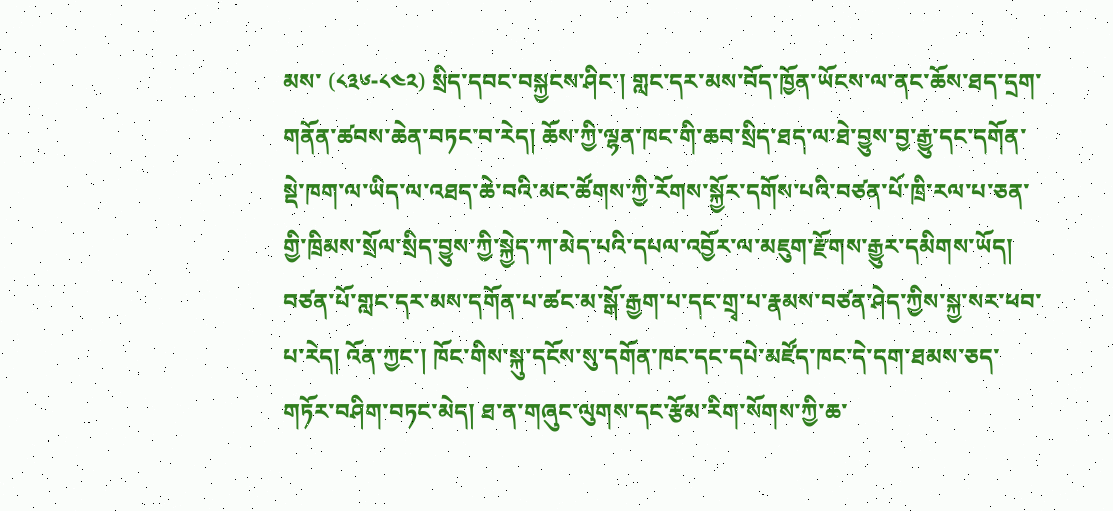མས་ (༨༣༦-༨༤༢) སྲིད་དབང་བསྐྱངས་ཤིང་། གླང་དར་མས་བོད་ཁྱོན་ཡོངས་ལ་ནང་ཆོས་ཐད་དྲག་གནོན་ཚབས་ཆེན་བཏང་བ་རེད། ཆོས་ཀྱི་ལྷན་ཁང་གི་ཆབ་སྲིད་ཐད་ལ་ཐེ་བྱུས་བྱ་རྒྱུ་དང་དགོན་སྡེ་ཁག་ལ་ཡིད་ལ་འཐད་ཆེ་བའི་མང་ཚོགས་ཀྱི་རོགས་སྐྱོར་དགོས་པའི་བཙན་པོ་ཁྲི་རལ་པ་ཅན་གྱི་ཁྲིམས་སྲོལ་སྲིད་བྱུས་ཀྱི་སྐྱེད་ཀ་མེད་པའི་དཔལ་འབྱོར་ལ་མཇུག་རྫོགས་རྒྱུར་དམིགས་ཡོད། བཙན་པོ་གླང་དར་མས་དགོན་པ་ཚང་མ་སྒོ་རྒྱག་པ་དང་གྲྭ་པ་རྣམས་བཙན་ཤེད་ཀྱིས་སྐྱ་སར་ཕབ་པ་རེད། འོན་ཀྱང་། ཁོང་གིས་སྐུ་དངོས་སུ་དགོན་ཁང་དང་དཔེ་མཛོད་ཁང་དེ་དག་ཐམས་ཅད་གཏོར་བཤིག་བཏང་མེད། ཐ་ན་གཞུང་ལུགས་དང་རྩོམ་རིག་སོགས་ཀྱི་ཆ་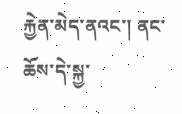རྐྱེན་མེད་ནའང་། ནང་ཆོས་དེ་སྐྱ་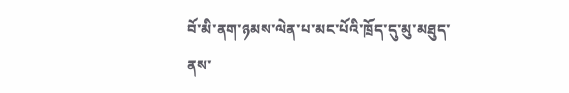བོ་མི་ནག་ཉམས་ལེན་པ་མང་པོའི་ཁྲོད་དུ་མུ་མཐུད་ནས་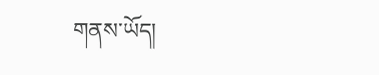གནས་ཡོད།